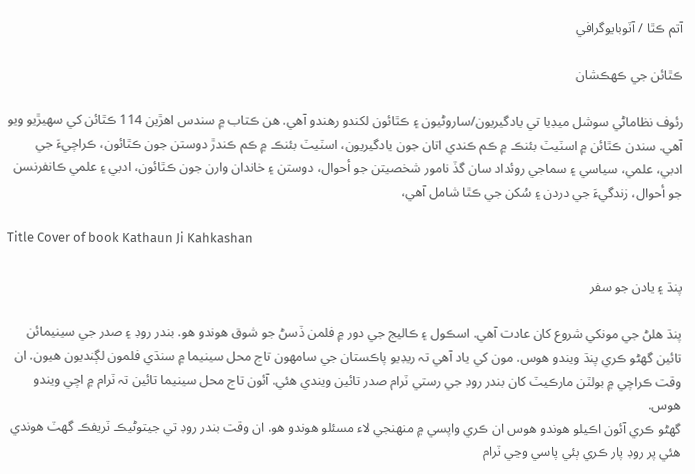آتم ڪٿا / آٽوبايوگرافي

ڪٿائن جي ڪھڪشان

رئوف نظاماڻي سوشل ميڊيا تي يادگيريون/ساروڻيون ۽ ڪٿائون لکندو رھندو آھي. ھن ڪتاب ۾ سندس اھڙين 114 ڪٿائن کي سھيڙيو ويو آھي. سندن ڪٿائن ۾ اسٽيٽ بئنڪ ۾ ڪم ڪندي اتان جون يادگيريون، اسٽيٽ بئنڪ ۾ ڪم ڪندڙ دوستن جون ڪٿائون، ڪراچيءَ جي ادبي، علمي، سياسي ۽ سماجي روئداد سان گڏ نامور شخصيتن جو أحوال، دوستن ۽ خاندان وارن جون ڪٿائون، ادبي ۽ علمي ڪانفرنسن جو أحوال، زندگيءَ جي دردن ۽ سُکن جي ڪٿا شامل آھي،

Title Cover of book Kathaun Ji Kahkashan

پنڌ ۽ يادن جو سفر

پنڌ هلڻ جي مونکي شروع کان عادت آهي. اسڪول ۽ ڪاليج جي دور ۾ فلمن ڏسڻ جو شوق هوندو هو. بندر روڊ ۽ صدر جي سينيمائن تائين گهڻو ڪري پنڌ ويندو هوس. مون کي ياد آهي تہ ريڊيو پاڪستان جي سامھون تاج محل سينيما ۾ سنڌي فلمون لڳنديون هيون. ان وقت ڪراچي ۾ بولٽن مارڪيٽ کان بندر روڊ جي رستي ٽرام صدر تائين ويندي هئي. آئون تاج محل سينيما تائين تہ ٽرام ۾ اچي ويندو هوس.
گهڻو ڪري آئون اڪيلو هوندو هوس ان ڪري واپسي ۾ منھنجي لاء مسئلو هوندو هو. ان وقت بندر روڊ تي جيتوڻيڪ ٽريفڪ گهٽ هوندي هئي پر روڊ پار ڪري ٻئي پاسي وڃي ٽرام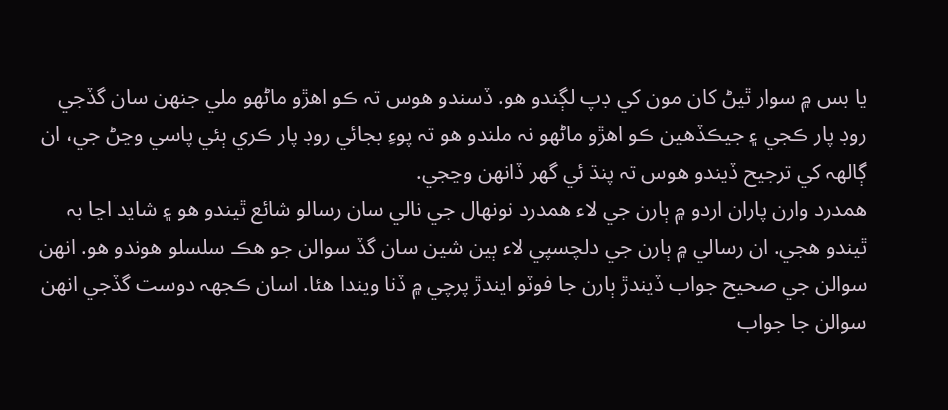يا بس ۾ سوار ٿيڻ کان مون کي ڊپ لڳندو هو. ڏسندو هوس تہ ڪو اهڙو ماڻھو ملي جنھن سان گڏجي روڊ پار ڪجي ۽ جيڪڏهين ڪو اهڙو ماڻھو نہ ملندو هو تہ پوءِ بجائي روڊ پار ڪري ٻئي پاسي وڃڻ جي، ان ڳالھہ کي ترجيح ڏيندو هوس تہ پنڌ ئي گهر ڏانھن وڃجي.
همدرد وارن پاران اردو ۾ ٻارن جي لاء همدرد نونھال جي نالي سان رسالو شائع ٿيندو هو ۽ شايد اڃا بہ ٿيندو هجي. ان رسالي ۾ ٻارن جي دلچسپي لاء ٻين شين سان گڏ سوالن جو هڪ سلسلو هوندو هو. انھن سوالن جي صحيح جواب ڏيندڙ ٻارن جا فوٽو ايندڙ پرچي ۾ ڏنا ويندا هئا. اسان ڪجهہ دوست گڏجي انھن سوالن جا جواب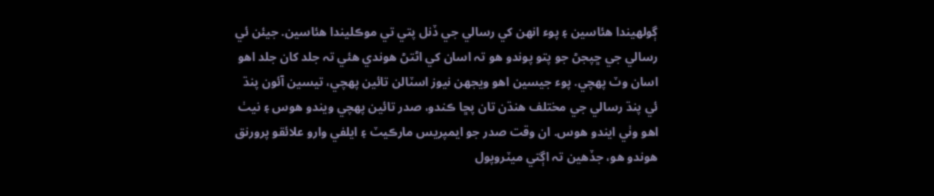ڳولھيندا هئاسين ۽ پوء انھن کي رسالي جي ڏنل پتي تي موڪليندا هئاسين. جيئن ئي رسالي جي ڇپجڻ جو پتو پوندو هو تہ اسان کي اڻتڻ هوندي هئي تہ جلد کان جلد اهو اسان وٽ پھچي. پوء جيسين اهو ويجهن نيوز اسٽالن تائين پھچي، تيسين آئون پنڌ ئي پنڌ رسالي جي مختلف هنڌن تان پڇا ڪندو، صدر تائين پھچي ويندو هوس ۽ نيٺ اهو وٺي ايندو هوس. ان وقت صدر جو ايمپريس مارڪيٽ ۽ ايلفي وارو علائقو پرورنق هوندو هو، جڏهين تہ اڳتي ميٽروپول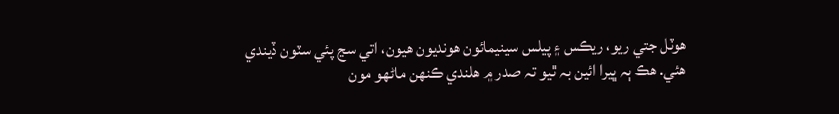هوٽل جتي ريو، ريڪس ۽ پيلس سينيمائون هونديون هيون، اتي سڃ پئي سٽون ڏيندي هئي. هڪ ٻہ ڀيرا ائين بہ ٿيو تہ صدر ۾ هلندي ڪنھن ماڻھو مون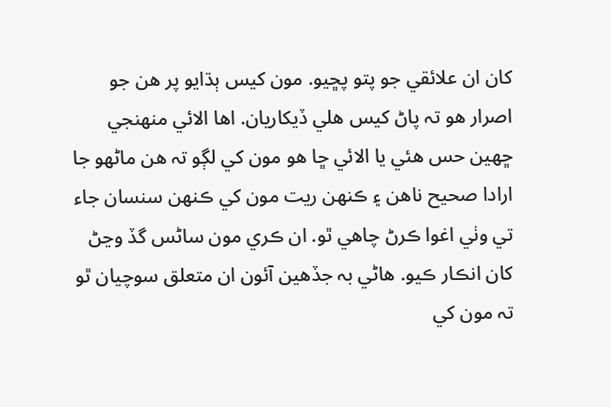کان ان علائقي جو پتو پڇيو. مون کيس ٻڌايو پر هن جو اصرار هو تہ پاڻ کيس هلي ڏيکاريان. اها الائي منھنجي ڇھين حس هئي يا الائي ڇا هو مون کي لڳو تہ هن ماڻھو جا ارادا صحيح ناهن ۽ ڪنھن ريت مون کي ڪنھن سنسان جاء تي وٺي اغوا ڪرڻ چاهي ٿو. ان ڪري مون ساڻس گڏ وڃڻ کان انڪار ڪيو. هاڻي بہ جڏهين آئون ان متعلق سوچيان ٿو تہ مون کي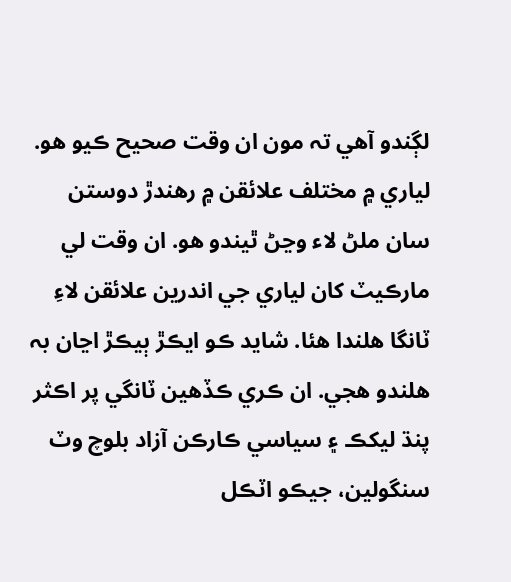لڳندو آهي تہ مون ان وقت صحيح ڪيو هو.
لياري ۾ مختلف علائقن ۾ رهندڙ دوستن سان ملڻ لاء وڃڻ ٿيندو هو. ان وقت لي مارڪيٽ کان لياري جي اندرين علائقن لاءِ ٽانگا هلندا هئا. شايد ڪو ايڪڙ ٻيڪڙ اڃان بہ هلندو هجي. ان ڪري ڪڏهين ٽانگي پر اڪثر پنڌ ليکڪ ۽ سياسي ڪارڪن آزاد بلوچ وٽ سنگولين، جيڪو اٽڪل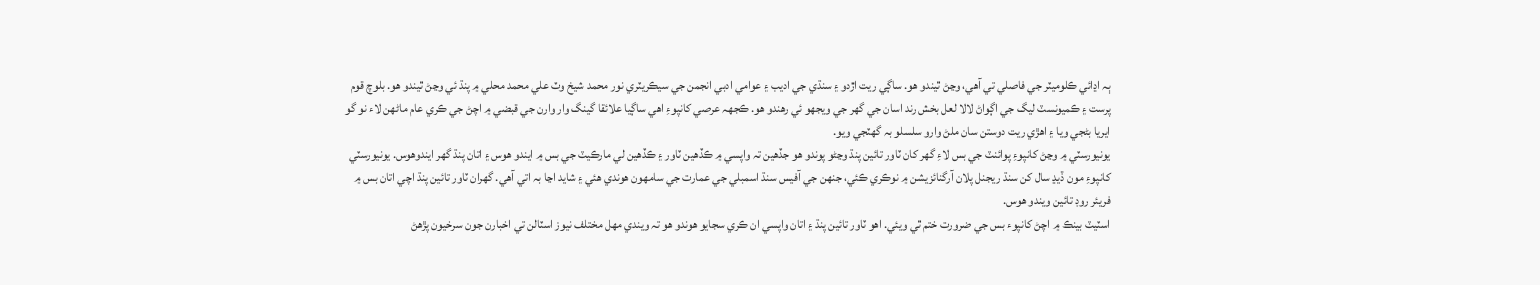ٻہ اڍائي ڪلوميٽر جي فاصلي تي آهي، وڃڻ ٿيندو هو. ساڳي ريت اڙدو ۽ سنڌي جي اديب ۽ عوامي ادبي انجمن جي سيڪريٽري نور محمد شيخ وٽ علي محمد محلي ۾ پنڌ ئي وڃڻ ٿيندو هو. بلوچ قوم پرست ۽ ڪميونسٽ ليگ جي اڳواڻ لالا لعل بخش رند اسان جي گهر جي ويجهو ئي رهندو هو. ڪجهہ عرصي کانپوءِ اهي ساڳيا علائقا گينگ وار وارن جي قبضي ۾ اچڻ جي ڪري عام ماڻھن لاء نو گو ايريا بڻجي ويا ۽ اهڙي ريت دوستن سان ملڻ وارو سلسلو بہ گهٽجي ويو.
يونيورسٽي ۾ وڃڻ کانپوءِ پوائنٽ جي بس لاءِ گهر کان ٽاور تائين پنڌ وڃڻو پوندو هو جڏهين تہ واپسي ۾ ڪڏهين ٽاور ۽ ڪڏهين لي مارڪيٽ جي بس ۾ ايندو هوس ۽ اتان پنڌ گهر ايندوهوس. يونيورسٽي کانپوءِ مون ڏيڍ سال کن سنڌ ريجنل پلان آرگنائزيشن ۾ نوڪري ڪئي، جنھن جي آفيس سنڌ اسمبلي جي عمارت جي سامھون هوندي هئي ۽ شايد اڃا بہ اتي آهي. گهران ٽاور تائين پنڌ اچي اتان بس ۾ فريئر روڊ تائين ويندو هوس.
اسٽيٽ بينڪ ۾ اچڻ کانپوء بس جي ضرورت ختم ٿي ويئي. اهو ٽاور تائين پنڌ ۽ اتان واپسي ان ڪري سجايو هوندو هو تہ ويندي مھل مختلف نيوز اسٽالن تي اخبارن جون سرخيون پڙهڻ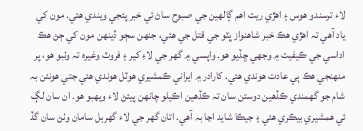لاء ترسندو هوس ۽ اهڙي ريت اهم ڳالھين جي صبوح ساڻ ئي خبر پئجي ويندي هئي. مون کي ياد آهي تہ اهڙي هڪ خبر شاهنواز ڀٽو جي قتل جي هئي، جنھن سڄو ڏينھن مون کي ڄڻ هڪ اداسي جي ڪيفيت ۾ وجهي ڇڏيو هو. واپسي ۾ گهر جي لاءِ کير ۽ فروٽ وغيرہ تہ وٺبو هو، پر منھنجي هڪ ٻي عادت هوندي هئي. کارادر ۾ ايراني ڪمشيري هوٽل هوندي هئي جتي هونئن بہ شام جو گهمندي ڪڏهين دوستن سان تہ ڪڏهين اڪيلو چانھن پيئڻ لاء ويهبو هو. ان سان لڳ ئي همشيري بيڪري هئي ۽ جيڪا شايد اڃا بہ آهي. اتان گهر جي لاء گهربل سامان وٺڻ سان گڏ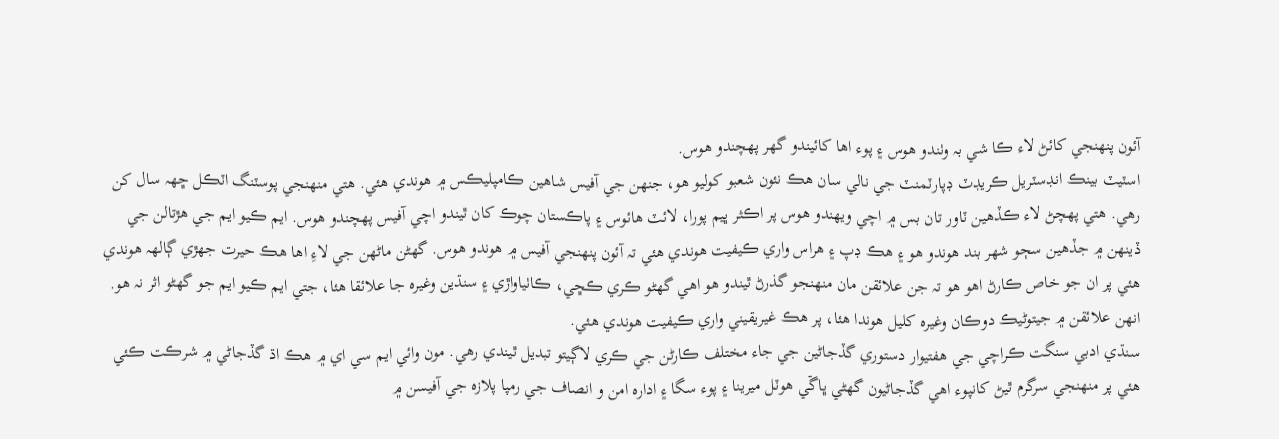آئون پنھنجي کائڻ لاء ڪا شي بہ وٺندو هوس ۽ پوء اها کائيندو گهر پھچندو هوس.
اسٽيٽ بينڪ انڊسٽريل ڪريڊٽ ڊپارٽمنٽ جي نالي سان هڪ نئون شعبو کوليو هو، جنھن جي آفيس شاهين ڪامپليڪس ۾ هوندي هئي. هتي منھنجي پوسٽنگ اٽڪل ڇهہ سال کن رهي. هتي پھچڻ لاء ڪڏهين ٽاور تان بس ۾ اچي ويھندو هوس پر اڪثر ڀيم پورا، لائٽ هائوس ۽ پاڪستان چوڪ کان ٿيندو اچي آفيس پھچندو هوس. ايم ڪيو ايم جي هڙتالن جي ڏينھن ۾ جڏهين سڄو شھر بند هوندو هو ۽ هڪ ڊپ ۽ هراس واري ڪيفيت هوندي هئي تہ آئون پنھنجي آفيس ۾ هوندو هوس. گهڻن ماڻھن جي لاءِ اها هڪ حيرت جهڙي ڳالھہ هوندي هئي پر ان جو خاص ڪارڻ اهو هو تہ جن علائقن مان منھنجو گذرڻ ٿيندو هو اهي گهڻو ڪري ڪڇي، ڪاٺياواڙي ۽ سنڌين وغيرہ جا علائقا هئا، جتي ايم ڪيو ايم جو گهڻو اثر نہ هو. انھن علائقن ۾ جيتوڻيڪ دوڪان وغيرہ کليل هوندا هئا، پر هڪ غيريقيني واري ڪيفيت هوندي هئي.
سنڌي ادبي سنگت ڪراچي جي هفتيوار دستوري گڏجاڻين جي جاء مختلف ڪارڻن جي ڪري لاڳيتو تبديل ٿيندي رهي. مون وائي ايم سي اي ۾ هڪ اڌ گڏجاڻي ۾ شرڪت ڪئي هئي پر منھنجي سرگرم ٿيڻ کانپوء اهي گڏجاڻيون گهڻي ڀاڱي هوٽل ميرينا ۽ پوء سگا ۽ ادارہ امن و انصاف جي رمپا پلازه جي آفيسن ۾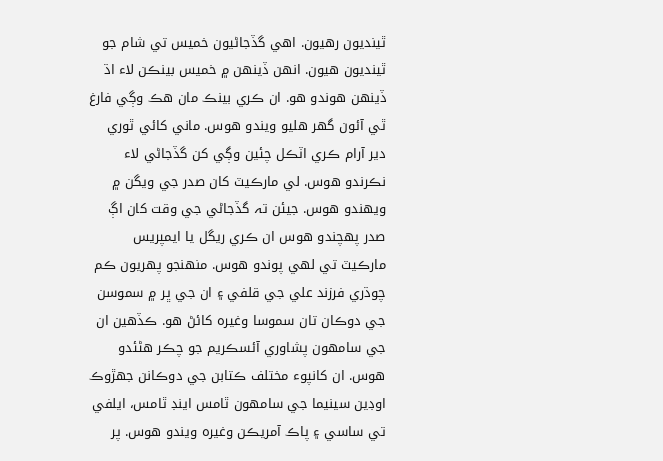ٿينديون رهيون. اهي گڏجاڻيون خميس تي شام جو ٿينديون هيون. انھن ڏينھن ۾ خميس بينڪن لاء اڌ ڏينھن هوندو هو. ان ڪري بينڪ مان هڪ وڳي فارغ ٿي آئون گهر هليو ويندو هوس. ماني کائي ٿوري دير آرام ڪري اٽڪل چئين وڳي کن گڏجاڻي لاء نڪرندو هوس. لي مارڪيٽ کان صدر جي ويگن ۾ ويھندو هوس. جيئن تہ گڏجاڻي جي وقت کان اڳ صدر پھچندو هوس ان ڪري ريگل يا ايمپريس مارڪيٽ تي لھي پوندو هوس. منھنجو پھريون ڪم چوڌري فرزند علي جي قلفي ۽ ان جي ڀر ۾ سموسن جي دوڪان تان سموسا وغيرہ کائڻ هو. ڪڏهين ان جي سامھون پشاوري آئسڪريم جو چڪر هڻئدو هوس. ان کانپوء مختلف ڪتابن جي دوڪانن جھڙوڪ اوڊين سينيما جي سامھون ٿامس اينڊ ٿامس، ايلفي تي ساسي ۽ پاڪ آمريڪن وغيرہ ويندو هوس. پر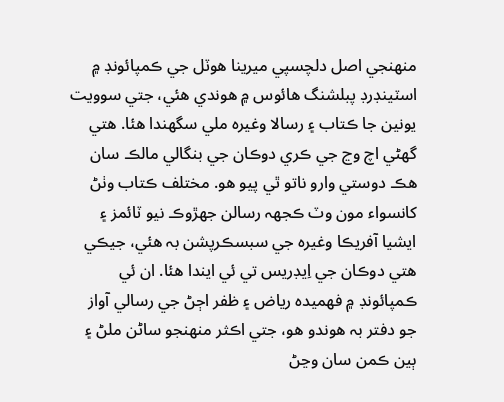منھنجي اصل دلچسپي ميرينا هوٽل جي ڪمپائونڊ ۾ اسٽينڊرڊ پبلشنگ هائوس ۾ هوندي هئي، جتي سوويت يونين جا ڪتاب ۽ رسالا وغيرہ ملي سگهندا هئا. هتي گهڻي اچ وڃ جي ڪري دوڪان جي بنگالي مالڪ سان هڪ دوستي وارو ناتو ٿي پيو هو. مختلف ڪتاب وٺڻ کانسواء مون وٽ ڪجهہ رسالن جھڙوڪ نيو ٽائمز ۽ ايشيا آفريڪا وغيرہ جي سبسڪرپشن بہ هئي، جيڪي هتي دوڪان جي اِيڊريس تي ئي ايندا هئا. ان ئي ڪمپائونڊ ۾ فھميدہ رياض ۽ ظفر اڄڻ جي رسالي آواز جو دفتر بہ ھوندو هو، جتي اڪثر منھنجو ساڻن ملڻ ۽ ٻين ڪمن سان وڃڻ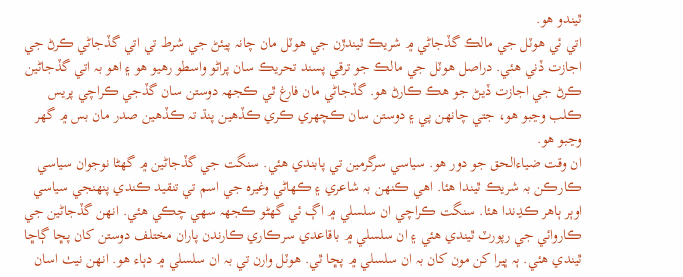ٿيندو هو.
اتي ئي هوٽل جي مالڪ گڏجاڻي ۾ شريڪ ٿيندڙن جي هوٽل مان چانہ پيئڻ جي شرط تي اتي گڏجاڻي ڪرڻ جي اجازت ڏني هئي. دراصل هوٽل جي مالڪ جو ترقي پسند تحريڪ سان پراڻو واسطو رهيو هو ۽ اهو بہ اتي گڏجاڻين ڪرڻ جي اجازت ڏيڻ جو هڪ ڪارڻ هو. گڏجاڻي مان فارغ ٿي ڪجهہ دوستن سان گڏجي ڪراچي پريس ڪلب وڃبو هو، جتي چانھن پي ۽ دوستن سان ڪچھري ڪري ڪڏهين پنڌ تہ ڪڏهين صدر مان بس ۾ گهر وڃبو هو.
ان وقت ضياءالحق جو دور هو. سياسي سرگرمين تي پابندي هئي. سنگت جي گڏجاڻين ۾ گهڻا نوجوان سياسي ڪارڪن بہ شريڪ ٿيندا هئا. اهي ڪنھن بہ شاعري ۽ ڪھاڻي وغيرہ جي اسم تي تنقيد ڪندي پنھنجي سياسي اوٻر ٻاهر ڪڍندا هئا. سنگت ڪراچي ان سلسلي ۾ اڳ ئي گهڻو ڪجهہ سھي چڪي هئي. انھن گڏجاڻين جي ڪاروائي جي رپورٽ ٿيندي هئي ۽ ان سلسلي ۾ باقاعدي سرڪاري ڪارندن پاران مختلف دوستن کان پڇا ڳاڇا ٿيندي هئي. ٻہ ڀيرا کن مون کان بہ ان سلسلي ۾ پڇا ٿي. هوٽل وارن تي بہ ان سلسلي ۾ دٻاء هو. انھن نيٺ اسان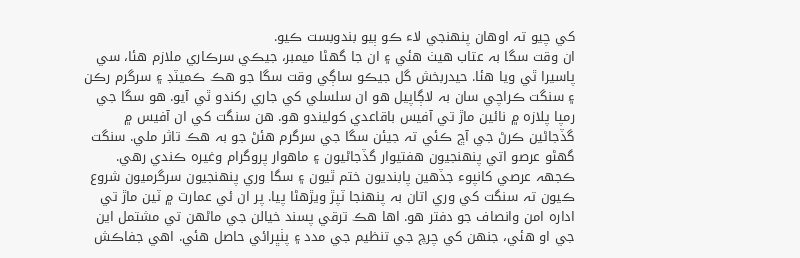کي چيو تہ اوهان پنھنجي لاء ڪو ٻيو بندوبست ڪيو.
ان وقت سگا بہ عتاب هيٺ هئي ۽ ان جا گهڻا ميمبر، جيڪي سرڪاري ملازم هئا، سي پاسيرا ٿي ويا هئا. حيدربخش گل جيڪو ساڳي وقت سگا جو هڪ ڪميٽڊ ۽ سرگرم رڪن ۽ سنگت ڪراچي سان بہ لاڳاپيل هو ان سلسلي کي جاري رکندو ٿي آيو. هو سگا جي رمپا پلازه ۾ نائين ماڙ تي آفيس باقاعدي کوليندو هو. هن سنگت کي ان آفيس ۾ گڏجاڻين ڪرڻ جي آڇ ڪئي تہ جيئن سگا جي سرگرم هئڻ جو بہ هڪ تاثر ملي. سنگت گهڻو عرصو اتي پنھنجيون هفتيوار گڏجاڻيون ۽ ماهوار پروگرام وغيرہ ڪندي رهي. ڪجهہ عرصي کانپوء جڏهين پابنديون ختم ٿيون ۽ سگا وري پنھنجيون سرگرميون شروع ڪيون تہ سنگت کي وري اتان بہ پنھنجا ٽپڙ ويڙهڻا پيا. پر ان ئي عمارت ۾ ٽين ماڙ تي ادارہ امن وانصاف جو دفتر هو. اها هڪ ترقي پسند خيالن جي ماڻھن تي مشتمل اين جي او هئي، جنھن کي چرچ جي تنظيم جي مدد ۽ پٺڀرائي حاصل هئي. اهي جفاڪش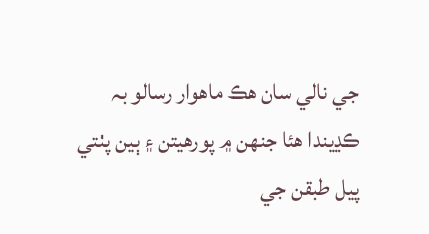جي نالي سان هڪ ماهوار رسالو بہ ڪڍيندا هئا جنھن ۾ پورهيتن ۽ ٻين پٺتي پيل طبقن جي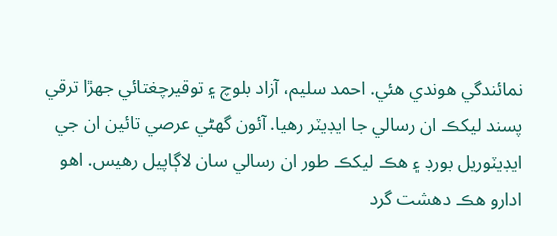نمائندگي هوندي هئي. احمد سليم، آزاد بلوچ ۽ توقيرچغتائي جھڙا ترقي پسند ليکڪ ان رسالي جا ايڊيٽر رهيا. آئون گهڻي عرصي تائين ان جي ايڊيٽوريل بورڊ ۽ هڪ ليکڪ طور ان رسالي سان لاڳاپيل رهيس. اهو ادارو هڪ دھشت گرد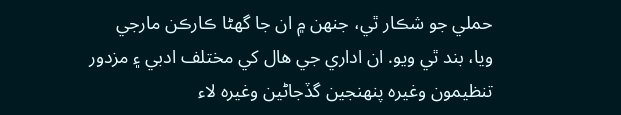حملي جو شڪار ٿي، جنھن ۾ ان جا گهڻا ڪارڪن مارجي ويا، بند ٿي ويو. ان اداري جي هال کي مختلف ادبي ۽ مزدور تنظيمون وغيرہ پنھنجين گڏجاڻين وغيرہ لاء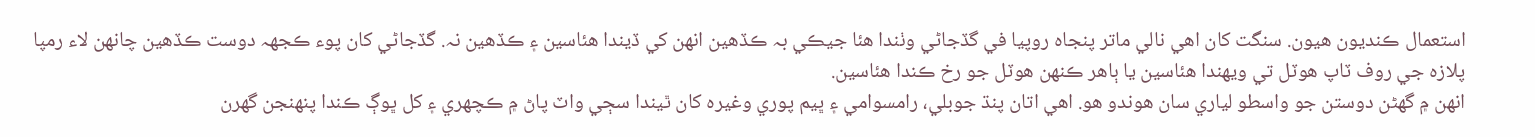استعمال ڪنديون هيون. سنگت کان اهي نالي ماتر پنجاه روپيا في گڏجاڻي وٺندا هئا جيڪي بہ ڪڏهين انھن کي ڏيندا هئاسين ۽ ڪڏهين نہ. گڏجاڻي کان پوء ڪجهہ دوست ڪڏهين چانھن لاء رمپا پلازه جي روف ٽاپ هوٽل تي ويھندا هئاسين يا ٻاهر ڪنھن هوٽل جو رخ ڪندا هئاسين.
انھن ۾ گهڻن دوستن جو واسطو لياري سان هوندو هو. اهي اتان پنڌ جوبلي، رامسوامي ۽ ڀيم پوري وغيرہ کان ٿيندا سڄي واٽ پاڻ ۾ ڪچھري ۽ کل ڀوڳ ڪندا پنھنجن گهرن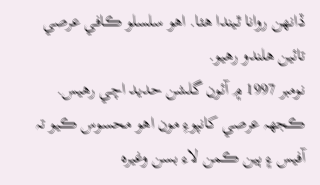ڏانھن روانا ٿيندا هئا. اهو سلسلو ڪافي عرصي تائين هلندو رهيو.
نومبر 1997 ۾ آئون گلشن حديد اچي رهيس. ڪجهہ عرصي کانپوءِ مون اهو محسوس ڪيو تہ آفيس ۽ ٻين ڪمن لاء بسن وغيرہ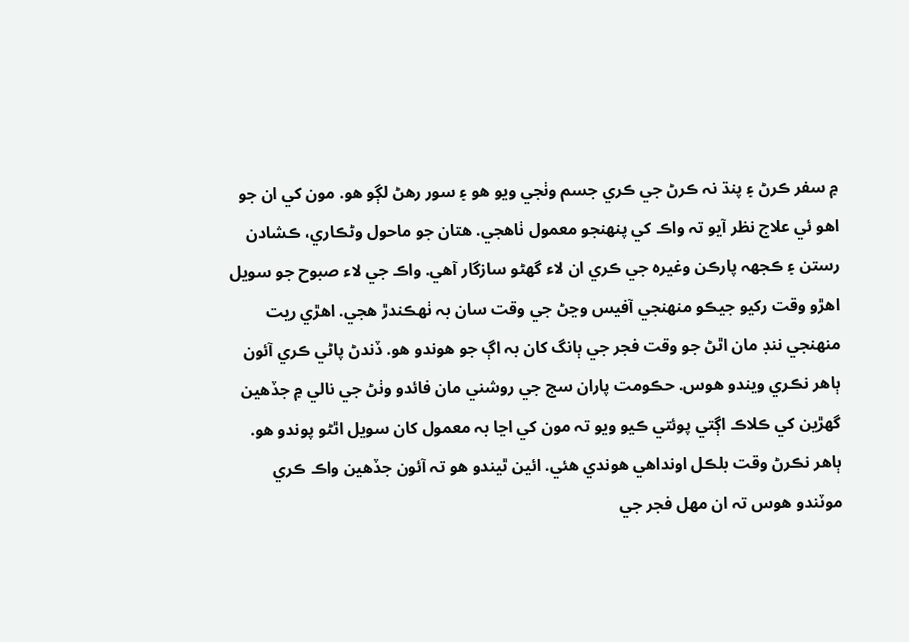۾ سفر ڪرڻ ۽ پنڌ نہ ڪرڻ جي ڪري جسم وٺجي ويو هو ۽ سور رهڻ لڳو هو. مون کي ان جو اهو ئي علاج نظر آيو تہ واڪ کي پنھنجو معمول ٺاهجي. هتان جو ماحول وڻڪاري، ڪشادن رستن ۽ ڪجهہ پارڪن وغيرہ جي ڪري ان لاء گهڻو سازگار آهي. واڪ جي لاء صبوح جو سويل اهڙو وقت رکيو جيڪو منھنجي آفيس وڃڻ جي وقت سان بہ ٺھڪندڙ هجي. اهڙي ريت منھنجي ننڊ مان اٿڻ جو وقت فجر جي ٻانگ کان بہ اڳ جو هوندو هو. ڏندڻ پاڻي ڪري آئون ٻاهر نڪري ويندو هوس. حڪومت پاران سج جي روشني مان فائدو وٺڻ جي نالي ۾ جڏهين گهڙين کي ڪلاڪ اڳتي پوئتي ڪيو ويو تہ مون کي اڃا بہ معمول کان سويل اٿڻو پوندو هو. ٻاهر نڪرڻ وقت بلڪل اونداهي هوندي هئي. ائين ٿيندو هو تہ آئون جڏهين واڪ ڪري موٽندو هوس تہ ان مھل فجر جي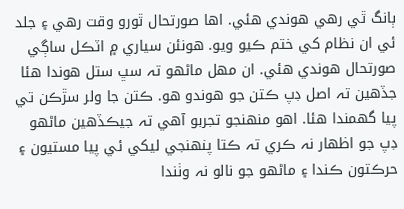ٻانگ ٿي رهي هوندي هئي. اها صورتحال ٿورو وقت رهي ۽ جلد ئي ان نظام کي ختم ڪيو ويو. هونئن سياري ۾ اٽڪل ساڳي صورتحال هوندي هئي. ان مھل ماڻھو تہ سڀ ستل هوندا هئا جڏهين تہ اصل ڊپ ڪتن جو هوندو هو. ڪتن جا ولر سڙڪن تي پيا گهمندا هئا. اهو منھنجو تجربو آهي تہ جيڪڏهين ماڻھو ڊپ جو اظھار نہ ڪري تہ ڪتا پنھنجي ليکي ئي پيا مستيون ۽ حرڪتون ڪندا ۽ ماڻھو جو نالو نہ وٺندا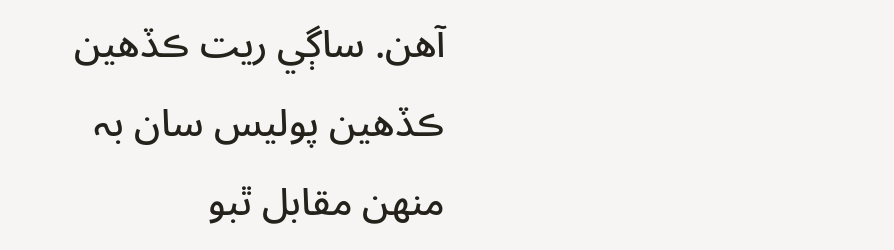آهن. ساڳي ريت ڪڏهين ڪڏهين پوليس سان بہ منھن مقابل ٿبو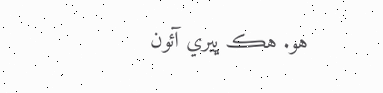هو. هڪ ڀيري آئون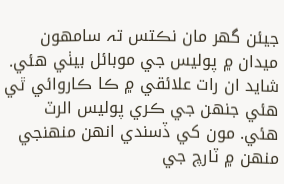جيئن گهر مان نڪتس تہ سامھون ميدان ۾ پوليس جي موبائل بيٺي هئي. شايد ان رات علائقي ۾ ڪا ڪاروائي ٿي هئي جنھن جي ڪري پوليس الرٽ هئي. مون کي ڏسندي انھن منھنجي منھن ۾ ٽارچ جي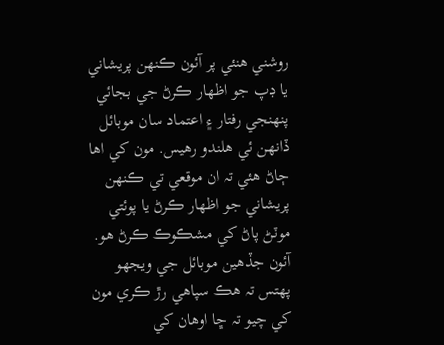روشني هنئي پر آئون ڪنھن پريشاني يا ڊپ جو اظھار ڪرڻ جي بجائي پنھنجي رفتار ۽ اعتماد سان موبائل ڏانھن ئي هلندو رهيس. مون کي اها ڄاڻ هئي تہ ان موقعي تي ڪنھن پريشاني جو اظھار ڪرڻ يا پوئتي موٽڻ پاڻ کي مشڪوڪ ڪرڻ هو. آئون جڏهين موبائل جي ويجهو پھتس تہ هڪ سپاهي رڙ ڪري مون کي چيو تہ ڇا اوهان کي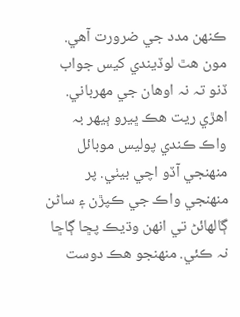ڪنھن مدد جي ضرورت آهي. مون هٿ لوڏيندي کيس جواب ڏنو تہ نہ اوهان جي مھرباني. اهڙي ريت هڪ ڀيرو ٻيھر بہ واڪ ڪندي پوليس موبائل منھنجي آڏو اچي بيٺي. پر منھنجي واڪ جي ڪپڙن ۽ ساڻن ڳالھائڻ تي انھن وڌيڪ پڇا ڳاڇا نہ ڪئي. منھنجو هڪ دوست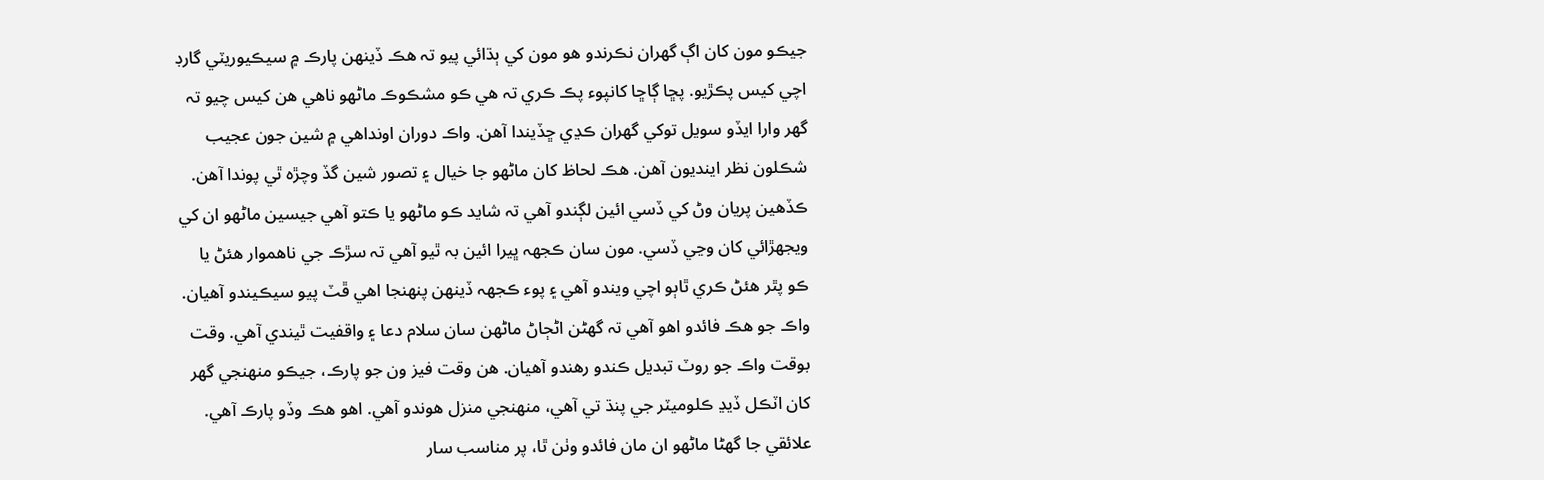جيڪو مون کان اڳ گهران نڪرندو هو مون کي ٻڌائي پيو تہ هڪ ڏينھن پارڪ ۾ سيڪيوريٽي گارڊ اچي کيس پڪڙيو. پڇا ڳاڇا کانپوء پڪ ڪري تہ هي ڪو مشڪوڪ ماڻھو ناهي هن کيس چيو تہ گهر وارا ايڏو سويل توکي گهران ڪڍي ڇڏيندا آهن. واڪ دوران اونداهي ۾ شين جون عجيب شڪلون نظر اينديون آهن. هڪ لحاظ کان ماڻھو جا خيال ۽ تصور شين گڏ وچڙه ٿي پوندا آهن. ڪڏهين پريان وڻ کي ڏسي ائين لڳندو آهي تہ شايد ڪو ماڻھو يا ڪتو آهي جيسين ماڻھو ان کي ويجهڙائي کان وڃي ڏسي. مون سان ڪجهہ ڀيرا ائين بہ ٿيو آهي تہ سڙڪ جي ناهموار هئڻ يا ڪو پٿر هئڻ ڪري ٿاٻو اچي ويندو آهي ۽ پوء ڪجهہ ڏينھن پنھنجا اهي ڦٽ پيو سيڪيندو آهيان.
واڪ جو هڪ فائدو اهو آهي تہ گهڻن اڻڄاڻ ماڻھن سان سلام دعا ۽ واقفيت ٿيندي آهي. وقت بوقت واڪ جو روٽ تبديل ڪندو رهندو آهيان. هن وقت فيز ون جو پارڪ، جيڪو منھنجي گهر کان اٽڪل ڏيڍ ڪلوميٽر جي پنڌ تي آهي، منھنجي منزل هوندو آهي. اهو هڪ وڏو پارڪ آهي. علائقي جا گهڻا ماڻھو ان مان فائدو وٺن ٿا، پر مناسب سار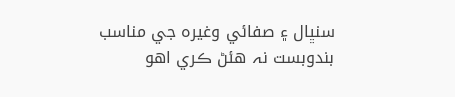سنڀال ۽ صفائي وغيرہ جي مناسب بندوبست نہ هئڻ ڪري اهو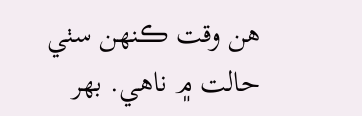هن وقت ڪنھن سٺي حالت ۾ ناهي. بھر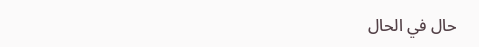حال في الحال